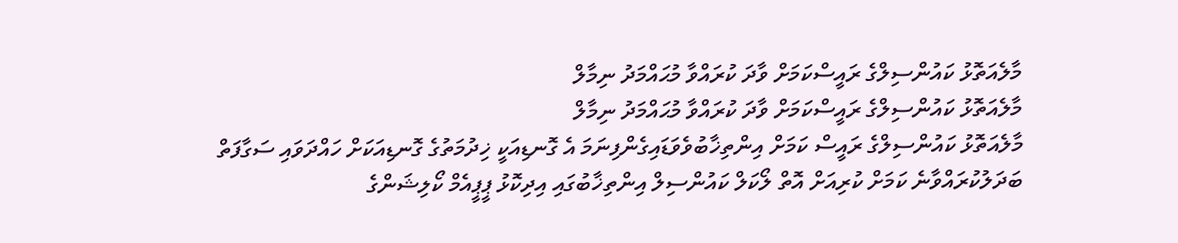މާލެއަތޮޅު ކައުންސިލްގެ ރައީސްކަމަށް ވާދަ ކުރައްވާ މުޙައްމަދު ނިމާލް
މާލެއަތޮޅު ކައުންސިލްގެ ރައީސްކަމަށް ވާދަ ކުރައްވާ މުޙައްމަދު ނިމާލް
މާލެއަތޮޅު ކައުންސިލްގެ ރައީސް ކަމަށް އިންތިޚާބުވެވަޑައިގެންފިނަމަ އެ ގޮނޑިއަކީ ޚިދުމަތުގެ ގޮނޑިއަކަށް ހައްދަވައި ސަގާފަތް ބަދަލުކުރައްވާނެ ކަމަށް ކުރިއަށް އޮތް ލޯކަލް ކައުންސިލް އިންތިޚާބުގައި އިދިކޮޅު ޕީޕީއެމް ކޯލިޝަންގެ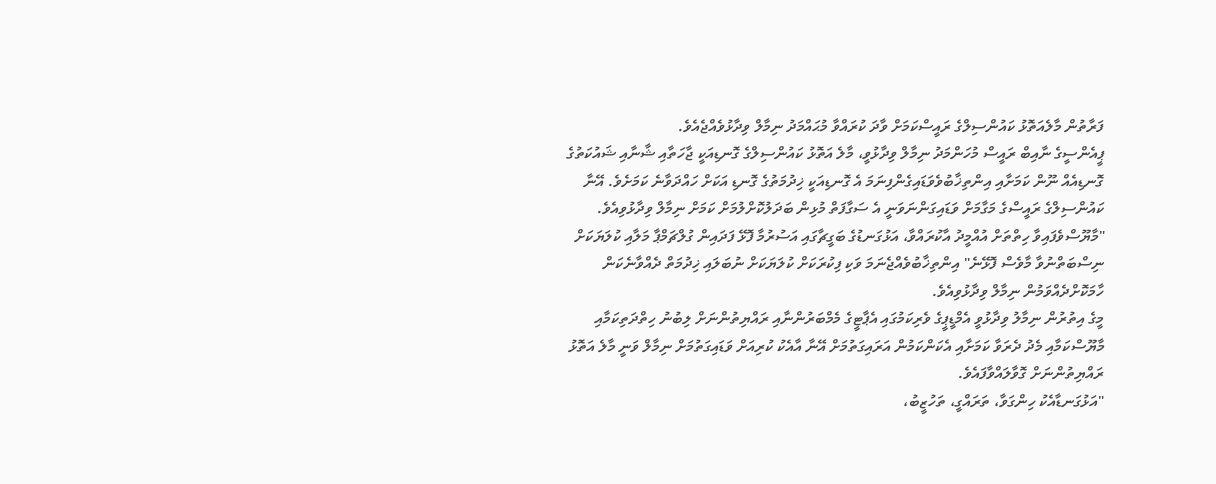ފަރާތުން މާލެއަތޮޅު ކައުންސިލްގެ ރައީސްކަމަށް ވާދަ ކުރައްވާ މުޙައްމަދު ނިމާލް ވިދާޅުވެއްޖެއެވެ.
ޕީއެންސީގެ ނާއިބް ރައީސް މުހަންމަދު ނިމާލް ވިދާޅުވީ، މާލެ އަތޮޅު ކައުންސިލްގެ ގޮނޑިއަކީ ޖާހަތާއި ޝާނާއި ޝައުކަތުގެ ގޮނޑިއެއް ނޫން ކަމަށާއި އިންތިޚާބުވެވަޑައިގެންފިނަމަ އެ ގޮނޑިއަކީ ޚިދުމަތުގެ ގޮނޑި އަކަށް ހައްދަވާނެ ކަމަށެވެ. އޭނާ ކައުންސިލްގެ ރައީސްގެ މަގާމަށް ވަޑައިގަންނަވަނީ އެ ސަގާފަތް މުޅިން ބަދަލުކޮށްލުމަށް ކަމަށް ނިމާލް ވިދާޅުވިއެވެ.
"މާޔޫސްވެފައިވާ ހިތްތަށް އުއްމީދު އާކުރައްވާ، އަޅުގަނޑުގެ ބަގީޗާގައި އަސުރުމާ ފޮޅޭ ފަދައިން ގުލްޗަމްޕާ މަލާއި ކުލަޔަކަށް ނިސްބަތްނުވާ މާވެސް ފޮޅޭނެ" އިންތިޚާބުވެއްޖެނަމަ ވަކި ފިކުރަކަށް ކުލަޔަކަށް ނުބަލައި ޚިދުމަތް ދެއްވާނެކަން ހާމަކޮށްދެއްވަމުން ނިމާލް ވިދާޅުވިއެވެ.
މީގެ އިތުރުން ނިމާލު ވިދާޅުވީ އެމްޑީޕީގެ ވެރިކަމުގައި އެޕާޓީގެ މެމްބަރުންނާއި ރައްޔިތުންނަށް ލިބުނު ހިތްދަތިކަމާއި މާޔޫސްކަމާއި މެދު ދެރަވާ ކަމަށާއި އެކަންކަމުން އަރައިގަތުމަށް އޭނާ އާއެކު ކުރިއަށް ވަޑައިގަތުމަށް ނިމާލް ވަނީ މާލެ އަތޮޅު ރައްޔިތުންނަށް ގޮވާލައްވާފައެވެ.
"އަޅުގަނޑާއެކު ހިންގަވާ، ތަރައްގީ، ތަހުޒީބު،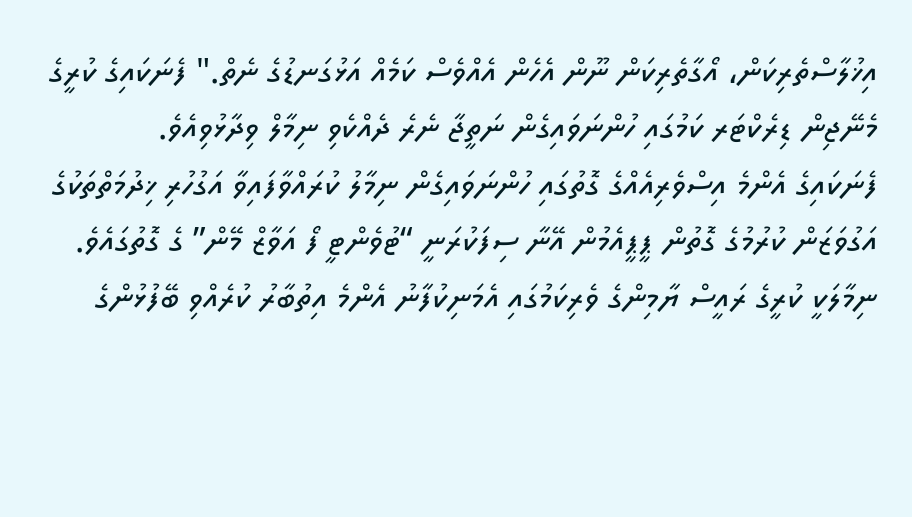އިޚުލާސްތެރިކަން، އޯގާތެރިކަން ނޫން އެހެން އެއްވެސް ކަމެއް އަޅުގަނޑުގެ ނެތް." ފެނަކައިގެ ކުރީގެ މެނޭޖިން ޑިރެކްޓަރ ކަމުގައި ހުންނަވައިގެން ނަތީޖާ ނެރެ ދެއްކެވި ނިމާލް ވިދާޅުވިއެވެ.
ފެނަކައިގެ އެންމެ އިސްވެރިއެއްގެ ގޮތުގައި ހުންނަވައިގެން ނިމާލު ކުރައްވާފައިވާ އަގުހުރި ޚިދުމަތްތަކުގެ އަގުވަޒަން ކުރުމުގެ ގޮތުން ޕީޕީއެމުން އޭނާ ސިފަކުރަނީ “ޓުވެންޓީ ފޯ އަވާޒް މޭން” ގެ ގޮތުގައެވެ. ނިމާލަކީ ކުރީގެ ރައީސް ޔާމިންގެ ވެރިކަމުގައި އެމަނިކުފާނު އެންމެ އިތުބާރު ކުރެއްވި ބޭފުޅުންގެ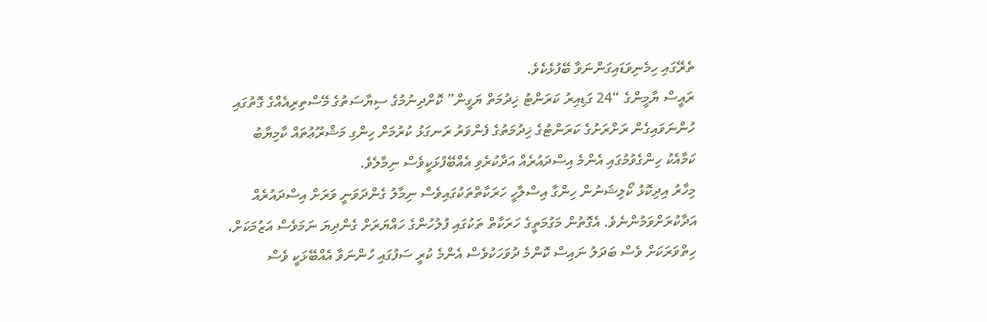ތެރޭގައި ހިމެނިވަޑައިގަންނަވާ ބޭފުޅެކެވެ.
ރައީސް ޔާމީންގެ “24 ގަޑިއިރު ކަރަންޓު ޚިދުމަތް ޔަގީން” ކޮށްދިނުމުގެ ސިޔާސަތުގެ މޭސްތިރިއެއްގެ ގޮތުގައި ހުންނަވައިގެން ރަށްރަށުގެ ކަރަންޓުގެ ޚިދުމަތުގެ ފެންވަރު ރަނގަޅު ކުރުމަށް ހިންގި މަޝްރޫޢުތައް ކާމިޔާބު ކަމާއެކު ހިންގެވުމުގައި އެންމެ އިސްދައުރެއް އަދާކުރެވި އެއްބޭފުޅަކީވެސް ނިމާލެވެ.
މިހާރު އިދިކޮޅު ކޯލިޝަނުން ހިންގާ އިސްލާހީ ހަރަކާތްތަކުގައިވެސް ނިމާލު ގެންދަވަނީ ވަރަށް އިސްދައުރެއް އަދާކުރަށްވަމުންނެވެ. އެގޮތުން މަގުމަތީގެ ހަރަކާތް ތަކުގައި ފުލުހުންގެ ހައްޔަރަށް ގެންދިޔަ ނަމަވެސް އަޒުމަކަށް، ހިތްވަރަކަށް ވެސް ބަދަލު ނައިސް ކޮންމެ ދުވަހަކުވެސް އެންމެ ކުރީ ސަފުގައި ހުންނަވާ އެއްބޭޅަކީ ވެސް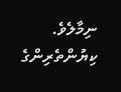ނިމާލެވެ.
ކިޔުންތެރިންގެ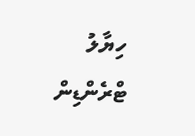ހިޔާލު
ޓްރެންޑިން